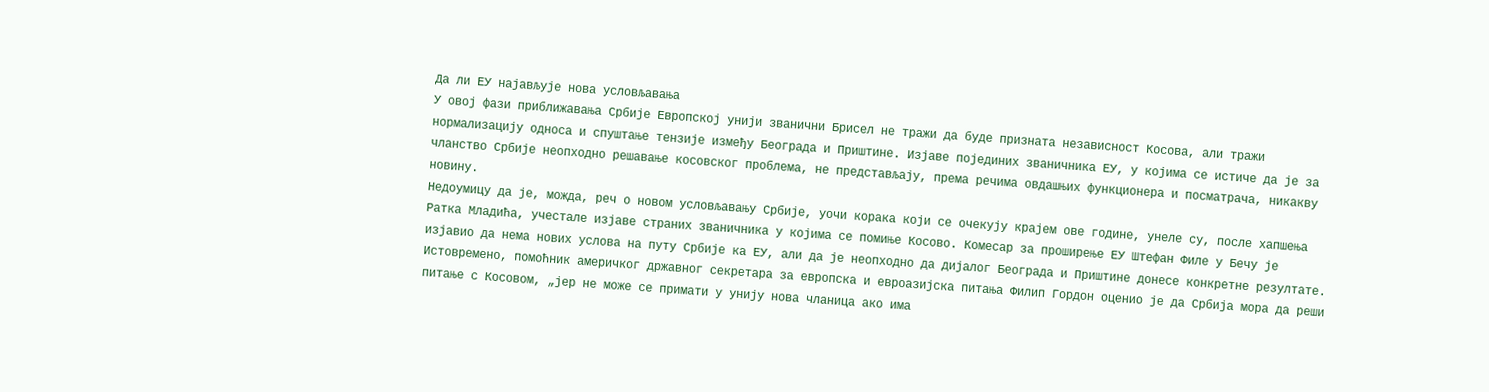Да ли ЕУ најављује нова условљавања
У овој фази приближавања Србије Европској унији званични Брисел не тражи да буде призната независност Косова, али тражи нормализацију односа и спуштање тензије између Београда и Приштине. Изјаве појединих званичника ЕУ, у којима се истиче да је за чланство Србије неопходно решавање косовског проблема, не представљају, према речима овдашњих функционера и посматрача, никакву новину.
Недоумицу да је, можда, реч о новом условљавању Србије, уочи корака који се очекују крајем ове године, унеле су, после хапшења Ратка Младића, учестале изјаве страних званичника у којима се помиње Косово. Комесар за проширење ЕУ Штефан Филе у Бечу је изјавио да нема нових услова на путу Србије ка ЕУ, али да је неопходно да дијалог Београда и Приштине донесе конкретне резултате. Истовремено, помоћник америчког државног секретара за европска и евроазијска питања Филип Гордон оценио је да Србија мора да реши питање с Косовом, „јер не може се примати у унију нова чланица ако има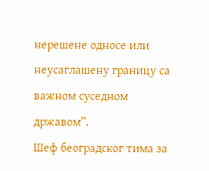нерешене односе или неусаглашену границу са важном суседном државом”.
Шеф београдског тима за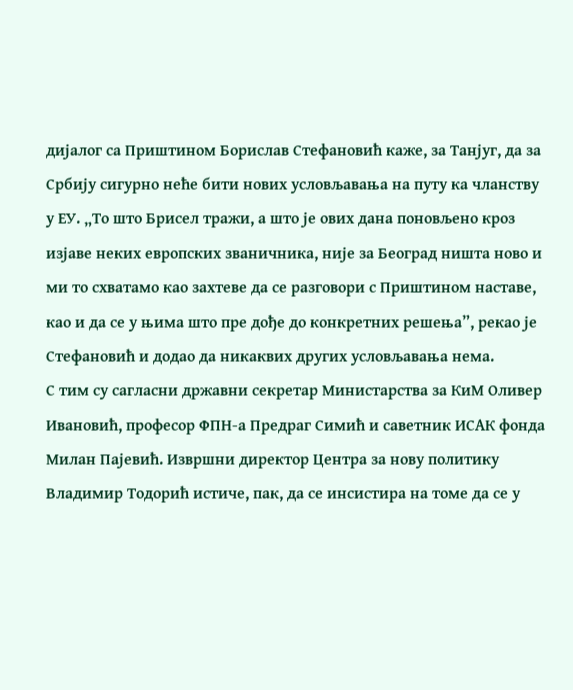дијалог са Приштином Борислав Стефановић каже, за Танјуг, да за Србију сигурно неће бити нових условљавања на путу ка чланству у ЕУ. „То што Брисел тражи, а што је ових дана поновљено кроз изјаве неких европских званичника, није за Београд ништа ново и ми то схватамо као захтеве да се разговори с Приштином наставе, као и да се у њима што пре дође до конкретних решења”, рекао је Стефановић и додао да никаквих других условљавања нема.
С тим су сагласни државни секретар Министарства за КиМ Оливер Ивановић, професор ФПН-а Предраг Симић и саветник ИСАК фонда Милан Пајевић. Извршни директор Центра за нову политику Владимир Тодорић истиче, пак, да се инсистира на томе да се у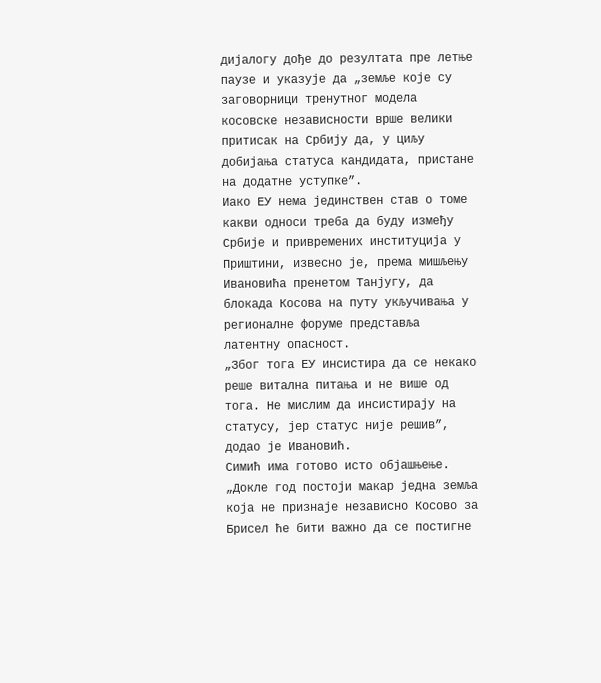дијалогу дође до резултата пре летње паузе и указује да „земље које су заговорници тренутног модела косовске независности врше велики притисак на Србију да, у циљу добијања статуса кандидата, пристане на додатне уступке”.
Иако ЕУ нема јединствен став о томе какви односи треба да буду између Србије и привремених институција у Приштини, извесно је, према мишљењу Ивановића пренетом Танјугу, да блокада Косова на путу укључивања у регионалне форуме представља латентну опасност.
„Због тога ЕУ инсистира да се некако реше витална питања и не више од тога. Не мислим да инсистирају на статусу, јер статус није решив”, додао је Ивановић.
Симић има готово исто објашњење. „Докле год постоји макар једна земља која не признаје независно Косово за Брисел ће бити важно да се постигне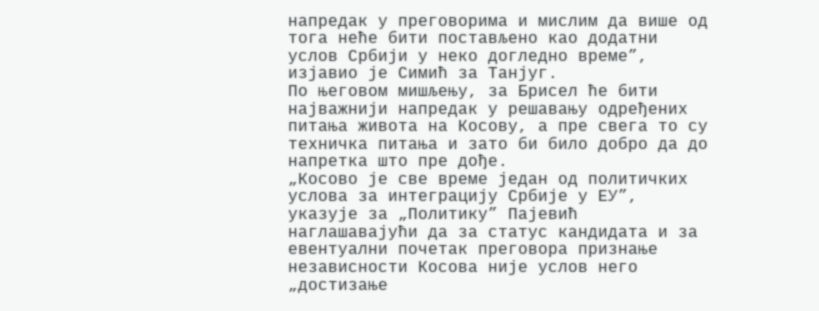напредак у преговорима и мислим да више од тога неће бити постављено као додатни услов Србији у неко догледно време”, изјавио је Симић за Танјуг.
По његовом мишљењу, за Брисел ће бити најважнији напредак у решавању одређених питања живота на Косову, а пре свега то су техничка питања и зато би било добро да до напретка што пре дође.
„Косово је све време један од политичких услова за интеграцију Србије у ЕУ”, указује за „Политику” Пајевић наглашавајући да за статус кандидата и за евентуални почетак преговора признање независности Косова није услов него „достизање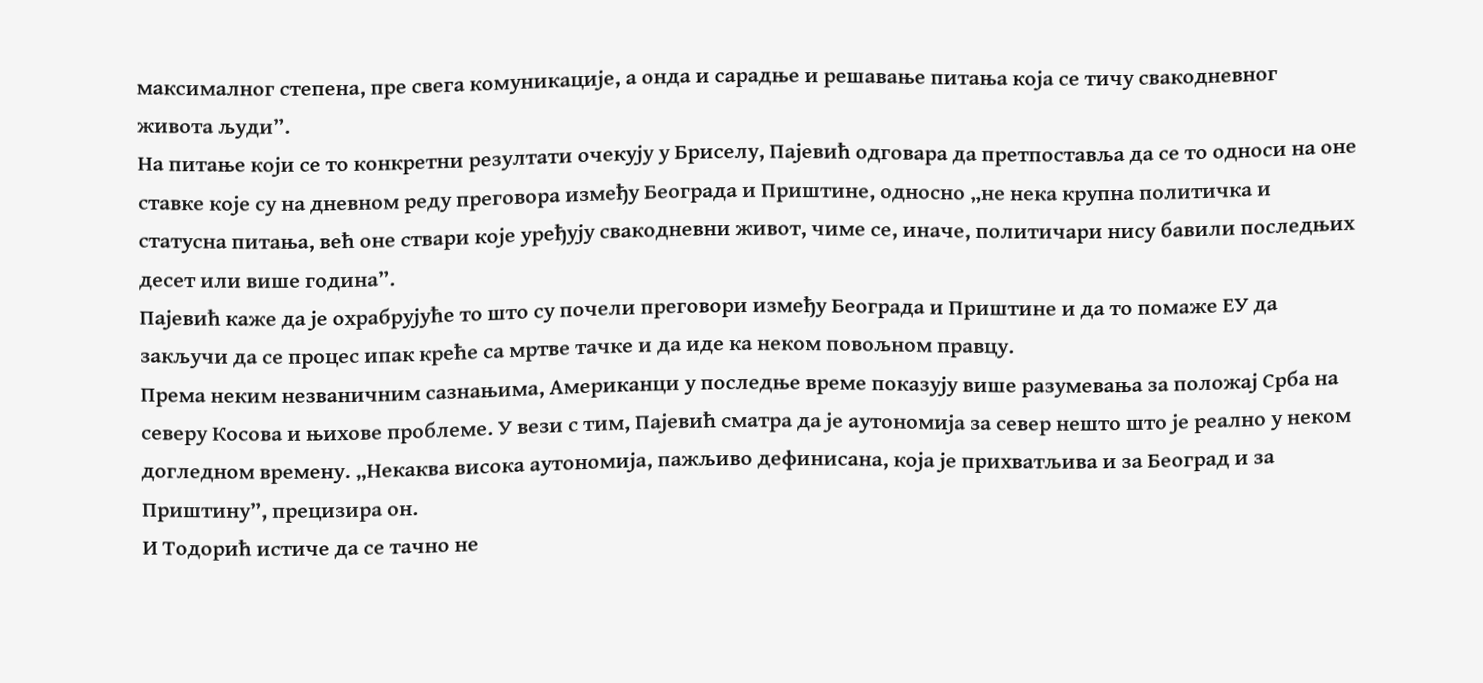максималног степена, пре свега комуникације, а онда и сарадње и решавање питања која се тичу свакодневног живота људи”.
На питање који се то конкретни резултати очекују у Бриселу, Пајевић одговара да претпоставља да се то односи на оне ставке које су на дневном реду преговора између Београда и Приштине, односно „не нека крупна политичка и статусна питања, већ оне ствари које уређују свакодневни живот, чиме се, иначе, политичари нису бавили последњих десет или више година”.
Пајевић каже да је охрабрујуће то што су почели преговори између Београда и Приштине и да то помаже ЕУ да закључи да се процес ипак креће са мртве тачке и да иде ка неком повољном правцу.
Према неким незваничним сазнањима, Американци у последње време показују више разумевања за положај Срба на северу Косова и њихове проблеме. У вези с тим, Пајевић сматра да је аутономија за север нешто што је реално у неком догледном времену. „Некаква висока аутономија, пажљиво дефинисана, која је прихватљива и за Београд и за Приштину”, прецизира он.
И Тодорић истиче да се тачно не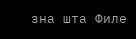зна шта Филе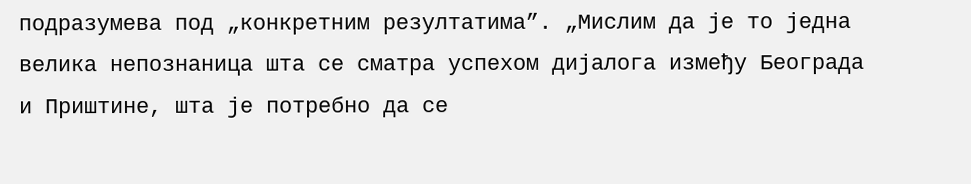подразумева под „конкретним резултатима”. „Мислим да је то једна велика непознаница шта се сматра успехом дијалога између Београда и Приштине, шта је потребно да се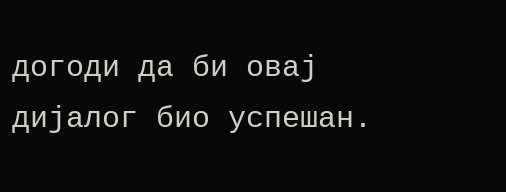догоди да би овај дијалог био успешан.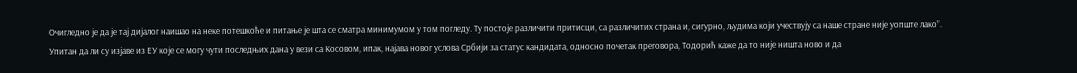Очигледно је да је тај дијалог наишао на неке потешкоће и питање је шта се сматра минимумом у том погледу. Ту постоје различити притисци, са различитих страна и, сигурно, људима који учествују са наше стране није уопште лако”.
Упитан да ли су изјаве из ЕУ које се могу чути последњих дана у вези са Косовом, ипак, најава новог услова Србији за статус кандидата, односно почетак преговора, Тодорић каже да то није ништа ново и да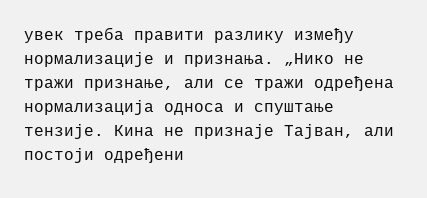увек треба правити разлику између нормализације и признања. „Нико не тражи признање, али се тражи одређена нормализација односа и спуштање тензије. Кина не признаје Тајван, али постоји одређени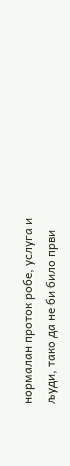нормалан проток робе, услуга и људи, тако да не би било први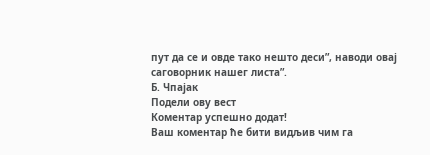пут да се и овде тако нешто деси”, наводи овај саговорник нашег листа”.
Б. Чпајак
Подели ову вест
Комeнтар успeшно додат!
Ваш комeнтар ћe бити видљив чим га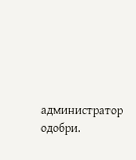администратор одобри.